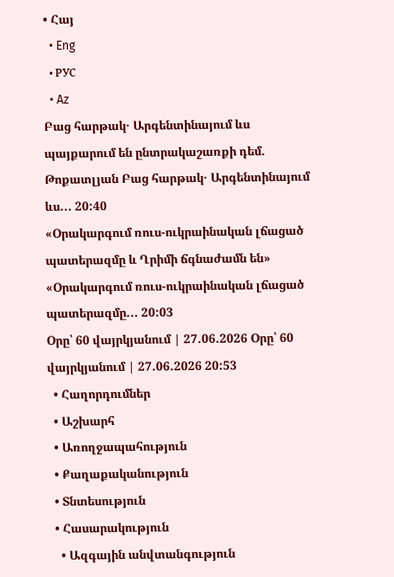• Հայ
  • Eng
  • РУС
  • Az
Բաց հարթակ․ Արգենտինայում ևս պայքարում են ընտրակաշառքի դեմ. Թոքատլյան Բաց հարթակ․ Արգենտինայում ևս... 20:40
«Օրակարգում ռուս-ուկրաինական լճացած պատերազմը և Ղրիմի ճգնաժամն են» «Օրակարգում ռուս-ուկրաինական լճացած պատերազմը... 20:03
Օրը՝ 60 վայրկյանում | 27.06.2026 Օրը՝ 60 վայրկյանում | 27.06.2026 20:53
  • Հաղորդումներ
  • Աշխարհ
  • Առողջապահություն
  • Քաղաքականություն
  • Տնտեսություն
  • Հասարակություն
    • Ազգային անվտանգություն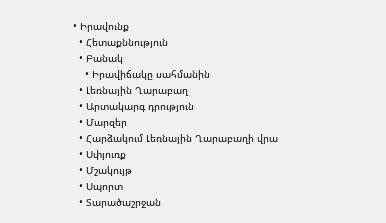• Իրավունք
  • Հետաքննություն
  • Բանակ
    • Իրավիճակը սահմանին
  • Լեռնային Ղարաբաղ
  • Արտակարգ դրություն
  • Մարզեր
  • Հարձակում Լեռնային Ղարաբաղի վրա
  • Սփյուռք
  • Մշակույթ
  • Սպորտ
  • Տարածաշրջան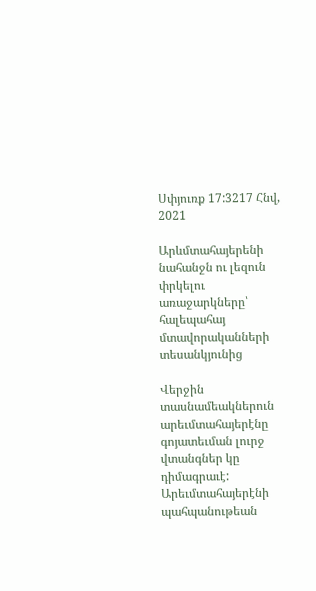Սփյուռք 17:3217 Հնվ, 2021

Արևմտահայերենի նահանջն ու լեզուն փրկելու առաջարկները՝ հալեպահայ մտավորականների տեսանկյունից

Վերջին տասնամեակներուն արեւմտահայերէնը գոյատեւման լուրջ վտանգներ կը դիմագրաւէ: Արեւմտահայերէնի պահպանութեան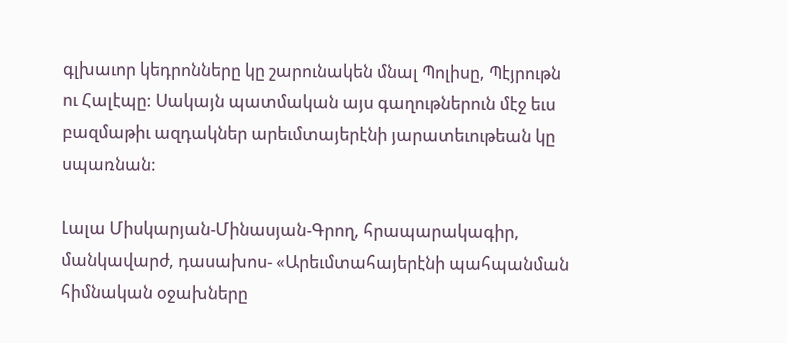գլխաւոր կեդրոնները կը շարունակեն մնալ Պոլիսը, Պէյրութն ու Հալէպը: Սակայն պատմական այս գաղութներուն մէջ եւս բազմաթիւ ազդակներ արեւմտայերէնի յարատեւութեան կը սպառնան:

Լալա Միսկարյան-Մինասյան-Գրող, հրապարակագիր, մանկավարժ, դասախոս- «Արեւմտահայերէնի պահպանման հիմնական օջախները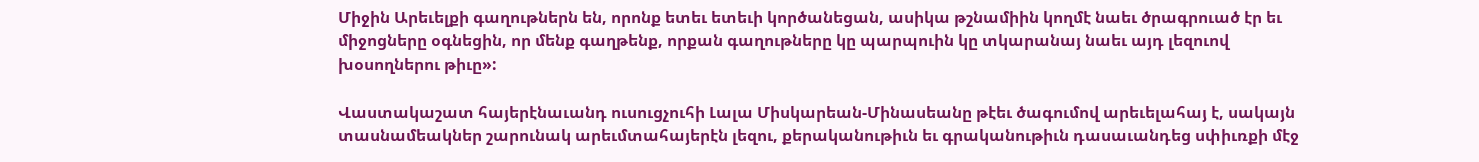Միջին Արեւելքի գաղութներն են, որոնք ետեւ ետեւի կործանեցան, ասիկա թշնամիին կողմէ նաեւ ծրագրուած էր եւ միջոցները օգնեցին, որ մենք գաղթենք, որքան գաղութները կը պարպուին կը տկարանայ նաեւ այդ լեզուով խօսողներու թիւը»:

Վաստակաշատ հայերէնաւանդ ուսուցչուհի Լալա Միսկարեան-Մինասեանը թէեւ ծագումով արեւելահայ է, սակայն տասնամեակներ շարունակ արեւմտահայերէն լեզու, քերականութիւն եւ գրականութիւն դասաւանդեց սփիւռքի մէջ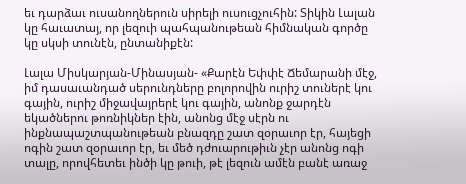եւ դարձաւ ուսանողներուն սիրելի ուսուցչուհին: Տիկին Լալան կը հաւատայ, որ լեզուի պահպանութեան հիմնական գործը կը սկսի տունէն, ընտանիքէն:

Լալա Միսկարյան-Մինասյան- «Քարէն Եփփէ Ճեմարանի մէջ, իմ դասաւանդած սերունդները բոլորովին ուրիշ տուներէ կու գային, ուրիշ միջավայրերէ կու գային, անոնք ջարդէն եկածներու թոռնիկներ էին, անոնց մէջ սէրն ու ինքնապաշտպանութեան բնազդը շատ զօրաւոր էր, հայեցի ոգին շատ զօրաւոր էր, եւ մեծ դժուարութիւն չէր անոնց ոգի տալը, որովհետեւ ինծի կը թուի, թէ լեզուն ամէն բանէ առաջ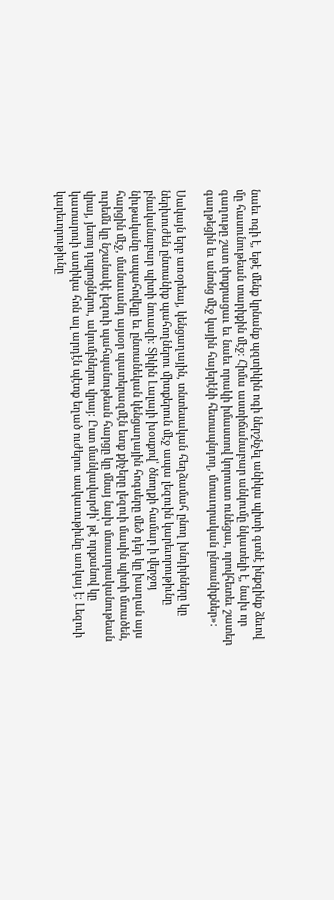նաեւ ոգի է, եթէ մենք կրնանք պզտիկին ոգի ներշնչել անիկա պիտի գտնէ ինքզինք ձեւով մը հասունութեան տարիքին մէջ: Հիմա աստիճանաբար անկումը նկատելի է, նախ որ գաղութը շատ փոքրացաւ եւ նաեւ որակի իմաստով կորուստ ունեցաւ, որովհետեւ շատեր գաղթեցին եւ անոնց մէջ կային հայերէնի հետապնդող, մտաւորական ընտանիքներ»:

Սակայն երբ առօրեայ, կենցաղային, տնտեսական հեղձամահ ընող խնդիրները կը ներխուժեն ընտանիք պահողներու միտքերուն մէջ ապա լեզուին կարեւորութիւնը բնականաբար պիտի նուազի: Տիկին Լալայի խօսքով՝ ծնողքի համար ի վերջոյ նիւթականը ապահովելը եւ ընտանեկան կենցաղային հոգսերը մեծ դեր կը խաղան այս հարցին մէջ, մանաւանդ այսօր պատերազմէն ետք քիչերը լեզուի մասին պիտի մտածեն, ուրեմն կը նշանակէ լեզուի պահպանութեան հարցը կը մնայ նախ մտաւորականութեան վրայ, յետոյ դպրոցներու, ակումբներու վրայ: Ըստ մանկավարժի՝ թէ որքանով կը կատարուի ատիկա հոն ալ արդէն պէտք եղած ուժերու սակաւութիւնը առկայ է: Լեզուի կարեւորութիւնը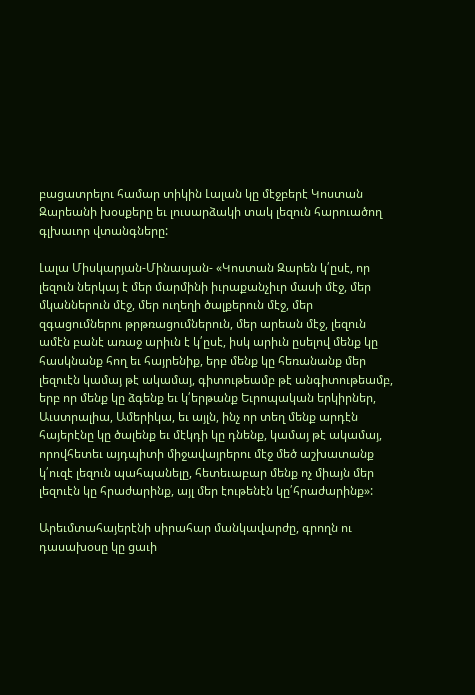բացատրելու համար տիկին Լալան կը մէջբերէ Կոստան Զարեանի խօսքերը եւ լուսարձակի տակ լեզուն հարուածող գլխաւոր վտանգները:

Լալա Միսկարյան-Մինասյան- «Կոստան Զարեն կ՛ըսէ, որ լեզուն ներկայ է մեր մարմինի իւրաքանչիւր մասի մէջ, մեր մկաններուն մէջ, մեր ուղեղի ծալքերուն մէջ, մեր զգացումներու թրթռացումներուն, մեր արեան մէջ, լեզուն ամէն բանէ առաջ արիւն է կ՛ըսէ, իսկ արիւն ըսելով մենք կը հասկնանք հող եւ հայրենիք, երբ մենք կը հեռանանք մեր լեզուէն կամայ թէ ակամայ, գիտութեամբ թէ անգիտութեամբ, երբ որ մենք կը ձգենք եւ կ՛երթանք Եւրոպական երկիրներ, Աւստրալիա, Ամերիկա, եւ այլն, ինչ որ տեղ մենք արդէն հայերէնը կը ծալենք եւ մէկդի կը դնենք, կամայ թէ ակամայ, որովհետեւ այդպիտի միջավայրերու մէջ մեծ աշխատանք կ՛ուզէ լեզուն պահպանելը, հետեւաբար մենք ոչ միայն մեր լեզուէն կը հրաժարինք, այլ մեր էութենէն կը՛հրաժարինք»:

Արեւմտահայերէնի սիրահար մանկավարժը, գրողն ու դասախօսը կը ցաւի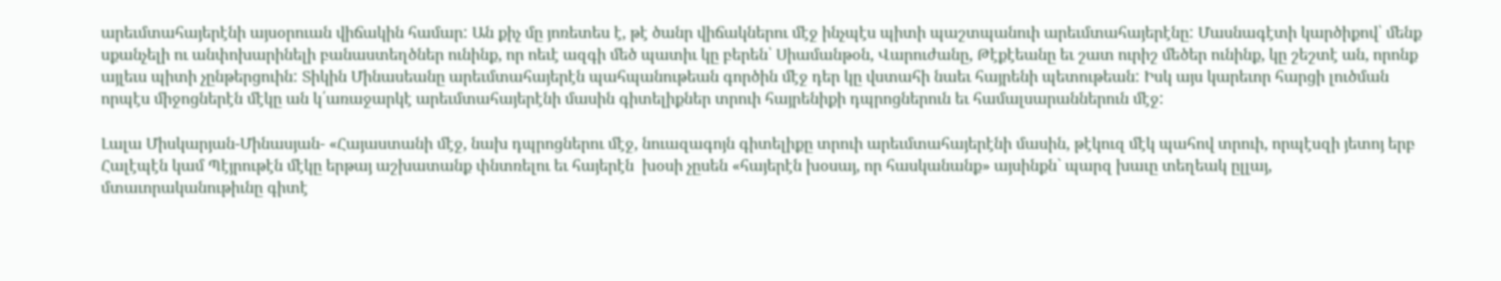արեւմտահայերէնի այսօրուան վիճակին համար: Ան քիչ մը յոռետես է, թէ ծանր վիճակներու մէջ ինչպէս պիտի պաշտպանուի արեւմտահայերէնը: Մասնագէտի կարծիքով՝ մենք սքանչելի ու անփոխարինելի բանաստեղծներ ունինք, որ ոեւէ ազգի մեծ պատիւ կը բերեն՝ Սիամանթօն, Վարուժանը, Թէքէեանը եւ շատ ուրիշ մեծեր ունինք, կը շեշտէ ան, որոնք այլեւս պիտի չընթերցուին: Տիկին Մինասեանը արեւմտահայերէն պահպանութեան գործին մէջ դեր կը վստահի նաեւ հայրենի պետութեան: Իսկ այս կարեւոր հարցի լուծման որպէս միջոցներէն մէկը ան կ՛առաջարկէ արեւմտահայերէնի մասին գիտելիքներ տրուի հայրենիքի դպրոցներուն եւ համալսարաններուն մէջ:

Լալա Միսկարյան-Մինասյան- «Հայաստանի մէջ, նախ դպրոցներու մէջ, նուազագոյն գիտելիքը տրուի արեւմտահայերէնի մասին, թէկուզ մէկ պահով տրուի, որպէսզի յետոյ երբ Հալէպէն կամ Պէյրութէն մէկը երթայ աշխատանք փնտռելու եւ հայերէն  խօսի չըսեն «հայերէն խօսայ, որ հասկանանք» այսինքն` պարզ խաւը տեղեակ ըլլայ, մտաւորականութիւնը գիտէ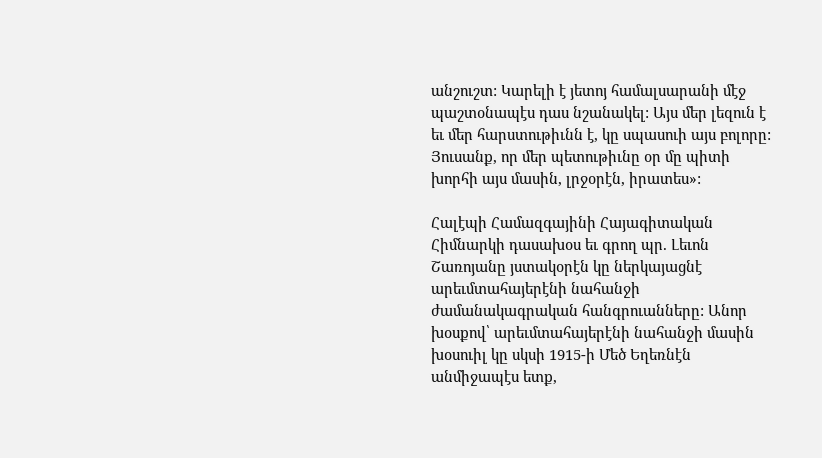անշուշտ: Կարելի է յետոյ համալսարանի մէջ պաշտօնապէս դաս նշանակել: Այս մեր լեզուն է եւ մեր հարստութիւնն է, կը սպասուի այս բոլորը: Յուսանք, որ մեր պետութիւնը օր մը պիտի խորհի այս մասին, լրջօրէն, իրատես»:

Հալէպի Համազգայինի Հայագիտական Հիմնարկի դասախօս եւ գրող պր. Լեւոն Շառոյանը յստակօրէն կը ներկայացնէ արեւմտահայերէնի նահանջի ժամանակագրական հանգրուանները: Անոր խօսքով՝ արեւմտահայերէնի նահանջի մասին խօսուիլ կը սկսի 1915-ի Մեծ Եղեռնէն անմիջապէս ետք,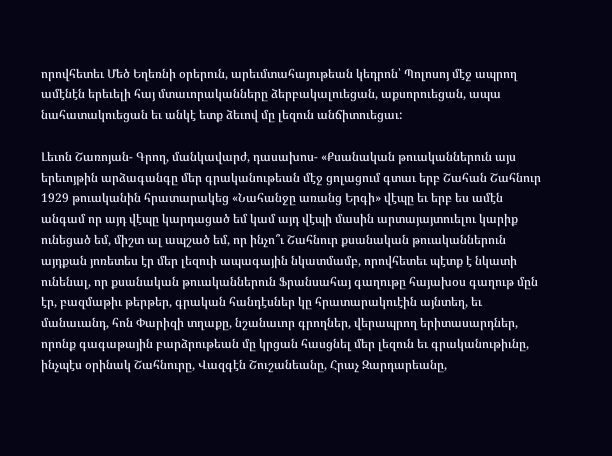որովհետեւ Մեծ Եղեռնի օրերուն, արեւմտահայութեան կեդրոն՝ Պոլոսոյ մէջ ապրող ամէնէն երեւելի հայ մտաւորականները ձերբակալուեցան, աքսորուեցան, ապա նահատակուեցան եւ անկէ ետք ձեւով մը լեզուն անճիտուեցաւ:

Լեւոն Շառոյան- Գրող, մանկավարժ, դասախոս- «Քսանական թուականներուն այս երեւոյթին արձագանգը մեր գրականութեան մէջ ցոլացում գտաւ երբ Շահան Շահնուր 1929 թուականին հրատարակեց «Նահանջը առանց Երգի» վէպը եւ երբ ես ամէն անգամ որ այդ վէպը կարդացած եմ կամ այդ վէպի մասին արտայայտուելու կարիք ունեցած եմ, միշտ ալ ապշած եմ, որ ինչո՞ւ Շահնուր քսանական թուականներուն այդքան յոռետես էր մեր լեզուի ապագային նկատմամբ, որովհետեւ պէտք է նկատի ունենալ, որ քսանական թուականներուն Ֆրանսահայ գաղութը հայախօս գաղութ մըն էր, բազմաթիւ թերթեր, գրական հանդէսներ կը հրատարակուէին այնտեղ, եւ մանաւանդ, հոն Փարիզի տղաքը, նշանաւոր գրողներ, վերապրող երիտասարդներ, որոնք գագաթային բարձրութեան մը կրցան հասցնել մեր լեզուն եւ գրականութիւնը, ինչպէս օրինակ Շահնուրը, Վազգէն Շուշանեանը, Հրաչ Զարդարեանը,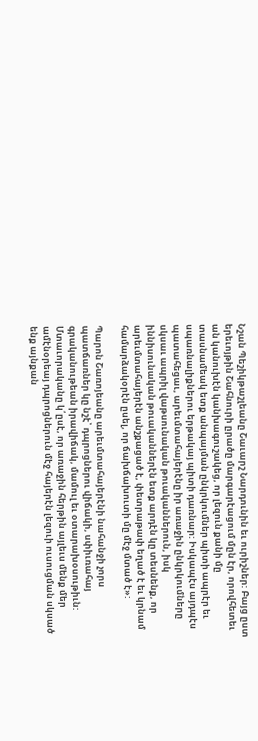Նշան Պեշիկթաշլեանը Շաւարշ Նարդունին եւ ուրիշներ: Բայց ըստ երեւոյթին Շահնուրի ըրածը մարգարէացում մըն էր, որովհետեւ ան կանուխէն կանխագուշակեց, որ լեզուն քանի մը տասնամեակ ետք անպայման ընկրկումներ պիտի ապրէր եւ սպառնալիքներու երթակայ պիտի դառնար: Իսկապէս այդպէս պատահեցաւ, արեւմտահայերէնը իր առաջին ընկրկումները սկսաւ ապրիլ վաթսունական թուականներուն, իսկ իննիսունական թուականներէն ետք արդէն կը տեսնենք, որ արեւմտահայերէն անշքացած է, փետրաթափ եղած է եւ կրնամ համարձակօրէն ըսել, որ ճախճախուտի մը մէջ մտած է»:

Պարոն Շառոյեանը արեւմտահայերէնի նահանջի չորս պատճառներ կը նշէ՝ դպրոցներու վիճակի, սփիւռահայ գրականութեան իրավիճակ, մամուլ եւ օտարախօսութիւն: Մտաւորականը կ՛ըսէ, որ առաջին հերթին այլեւս մենք մեր ամէնօրեայ դպրոցներուն մէջ հայերէն լեզուի ուսուցման սկսած ենք այնքան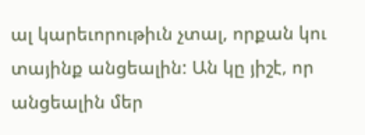ալ կարեւորութիւն չտալ, որքան կու տայինք անցեալին: Ան կը յիշէ, որ անցեալին մեր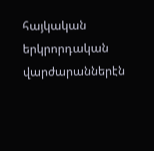հայկական երկրորդական վարժարաններէն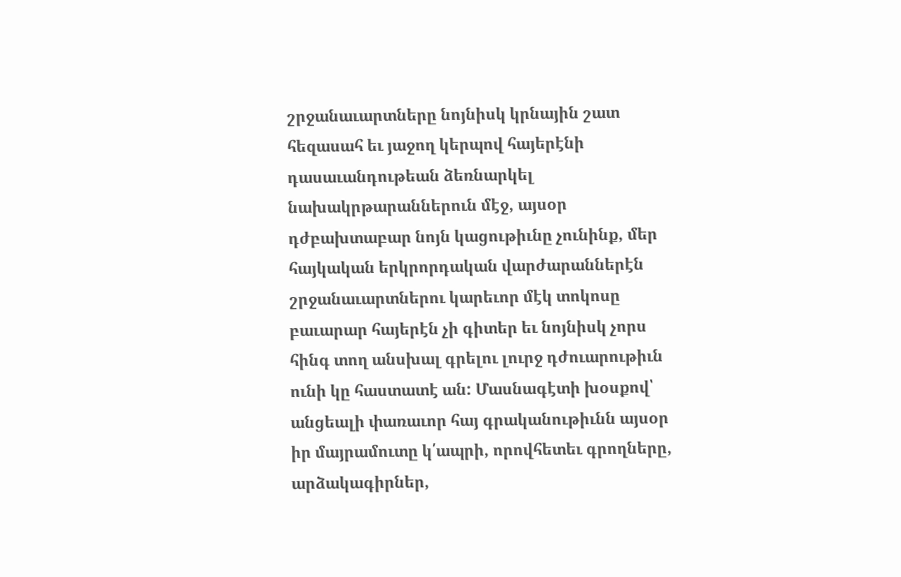շրջանաւարտները նոյնիսկ կրնային շատ հեզասահ եւ յաջող կերպով հայերէնի դասաւանդութեան ձեռնարկել նախակրթարաններուն մէջ, այսօր դժբախտաբար նոյն կացութիւնը չունինք, մեր հայկական երկրորդական վարժարաններէն շրջանաւարտներու կարեւոր մէկ տոկոսը բաւարար հայերէն չի գիտեր եւ նոյնիսկ չորս հինգ տող անսխալ գրելու լուրջ դժուարութիւն ունի կը հաստատէ ան: Մասնագէտի խօսքով՝ անցեալի փառաւոր հայ գրականութիւնն այսօր իր մայրամուտը կ՛ապրի, որովհետեւ գրողները, արձակագիրներ,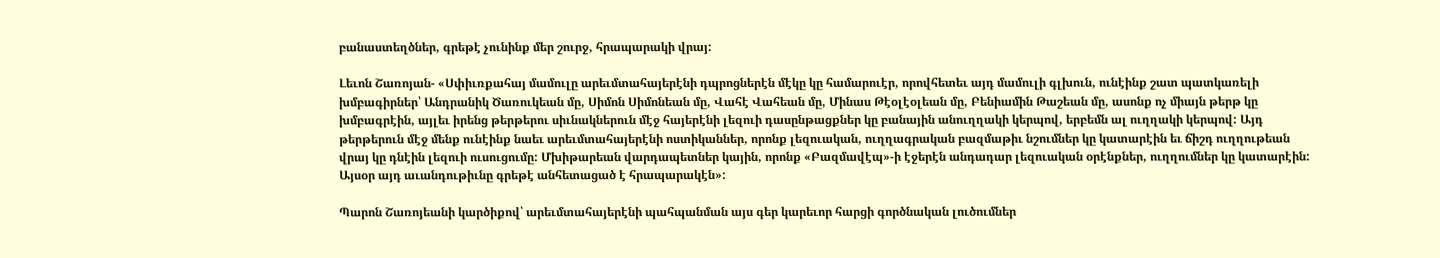բանաստեղծներ, գրեթէ չունինք մեր շուրջ, հրապարակի վրայ:

Լեւոն Շառոյան- «Սփիւռքահայ մամուլը արեւմտահայերէնի դպրոցներէն մէկը կը համարուէր, որովհետեւ այդ մամուլի գլխուն, ունէինք շատ պատկառելի խմբագիրներ՝ Անդրանիկ Ծառուկեան մը, Սիմոն Սիմոնեան մը, Վահէ Վահեան մը, Մինաս Թէօլէօլեան մը, Բենիամին Թաշեան մը, ասոնք ոչ միայն թերթ կը խմբագրէին, այլեւ իրենց թերթերու սիւնակներուն մէջ հայերէնի լեզուի դասընթացքներ կը բանային անուղղակի կերպով, երբեմն ալ ուղղակի կերպով: Այդ  թերթերուն մէջ մենք ունէինք նաեւ արեւմտահայերէնի ոստիկաններ, որոնք լեզուական, ուղղագրական բազմաթիւ նշումներ կը կատարէին եւ ճիշդ ուղղութեան վրայ կը դնէին լեզուի ուսուցումը: Մխիթարեան վարդապետներ կային, որոնք «Բազմավէպ»-ի էջերէն անդադար լեզուական օրէնքներ, ուղղումներ կը կատարէին: Այսօր այդ աւանդութիւնը գրեթէ անհետացած է հրապարակէն»:

Պարոն Շառոյեանի կարծիքով՝ արեւմտահայերէնի պահպանման այս գեր կարեւոր հարցի գործնական լուծումներ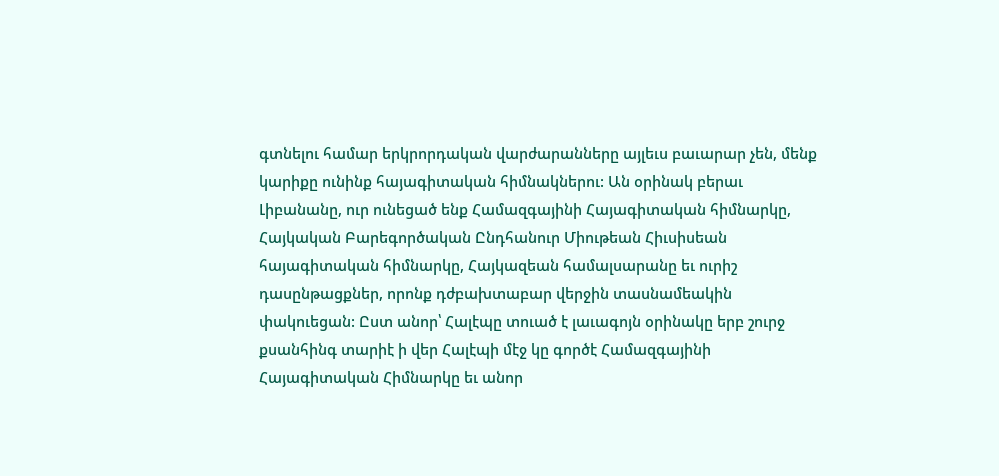գտնելու համար երկրորդական վարժարանները այլեւս բաւարար չեն, մենք կարիքը ունինք հայագիտական հիմնակներու: Ան օրինակ բերաւ Լիբանանը, ուր ունեցած ենք Համազգայինի Հայագիտական հիմնարկը, Հայկական Բարեգործական Ընդհանուր Միութեան Հիւսիսեան հայագիտական հիմնարկը, Հայկազեան համալսարանը եւ ուրիշ դասընթացքներ, որոնք դժբախտաբար վերջին տասնամեակին փակուեցան: Ըստ անոր՝ Հալէպը տուած է լաւագոյն օրինակը երբ շուրջ քսանհինգ տարիէ ի վեր Հալէպի մէջ կը գործէ Համազգայինի Հայագիտական Հիմնարկը եւ անոր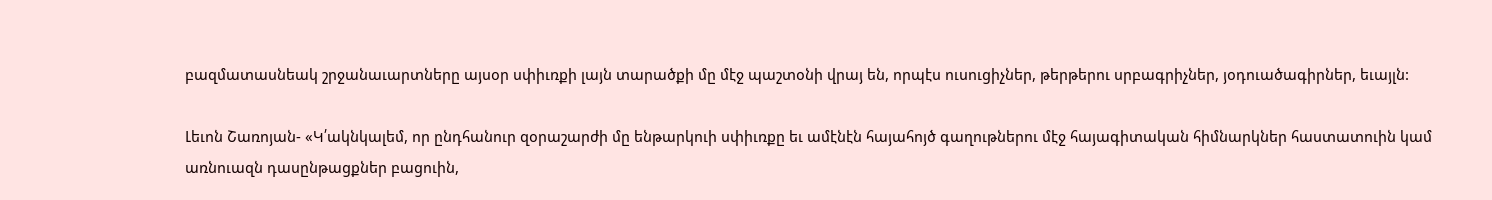բազմատասնեակ շրջանաւարտները այսօր սփիւռքի լայն տարածքի մը մէջ պաշտօնի վրայ են, որպէս ուսուցիչներ, թերթերու սրբագրիչներ, յօդուածագիրներ, եւայլն:

Լեւոն Շառոյան- «Կ՛ակնկալեմ, որ ընդհանուր զօրաշարժի մը ենթարկուի սփիւռքը եւ ամէնէն հայահոյծ գաղութներու մէջ հայագիտական հիմնարկներ հաստատուին կամ առնուազն դասընթացքներ բացուին,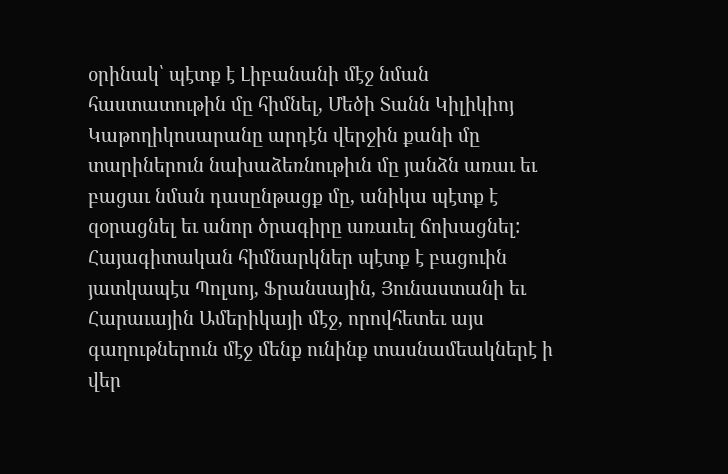օրինակ՝ պէտք է Լիբանանի մէջ նման հաստատութին մը հիմնել, Մեծի Տանն Կիլիկիոյ Կաթողիկոսարանը արդէն վերջին քանի մը տարիներուն նախաձեռնութիւն մը յանձն առաւ եւ բացաւ նման դասընթացք մը, անիկա պէտք է զօրացնել եւ անոր ծրագիրը առաւել ճոխացնել: Հայագիտական հիմնարկներ պէտք է բացուին յատկապէս Պոլսոյ, Ֆրանսային, Յունաստանի եւ Հարաւային Ամերիկայի մէջ, որովհետեւ այս գաղութներուն մէջ մենք ունինք տասնամեակներէ ի վեր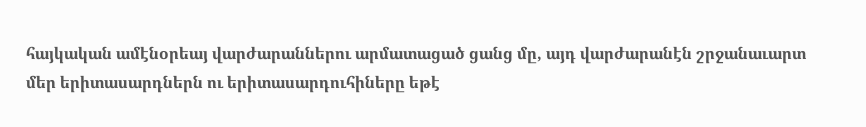հայկական ամէնօրեայ վարժարաններու արմատացած ցանց մը, այդ վարժարանէն շրջանաւարտ մեր երիտասարդներն ու երիտասարդուհիները եթէ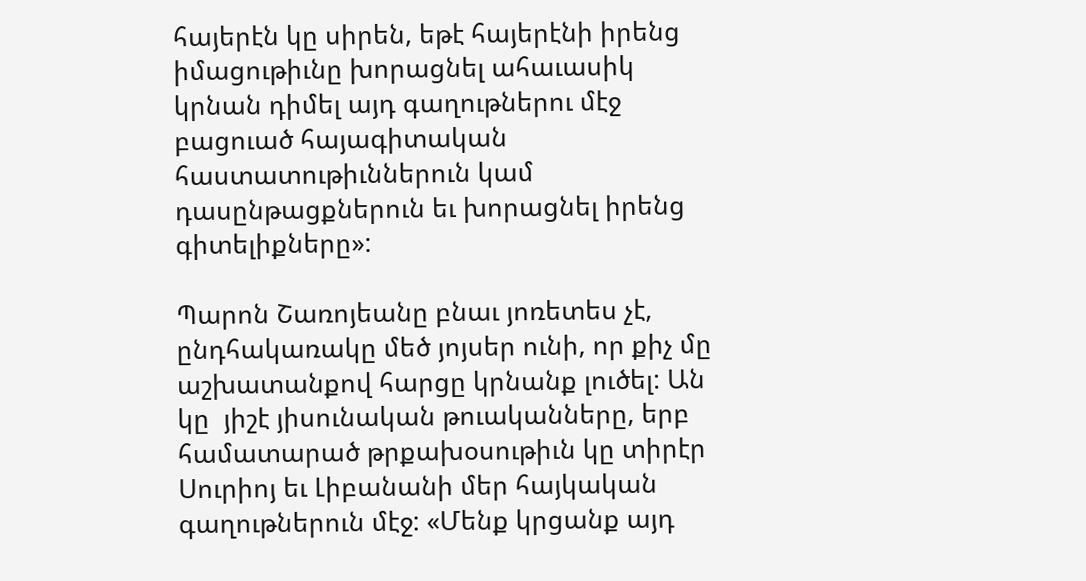հայերէն կը սիրեն, եթէ հայերէնի իրենց իմացութիւնը խորացնել ահաւասիկ կրնան դիմել այդ գաղութներու մէջ բացուած հայագիտական հաստատութիւններուն կամ դասընթացքներուն եւ խորացնել իրենց գիտելիքները»:

Պարոն Շառոյեանը բնաւ յոռետես չէ, ընդհակառակը մեծ յոյսեր ունի, որ քիչ մը աշխատանքով հարցը կրնանք լուծել: Ան կը  յիշէ յիսունական թուականները, երբ համատարած թրքախօսութիւն կը տիրէր Սուրիոյ եւ Լիբանանի մեր հայկական գաղութներուն մէջ: «Մենք կրցանք այդ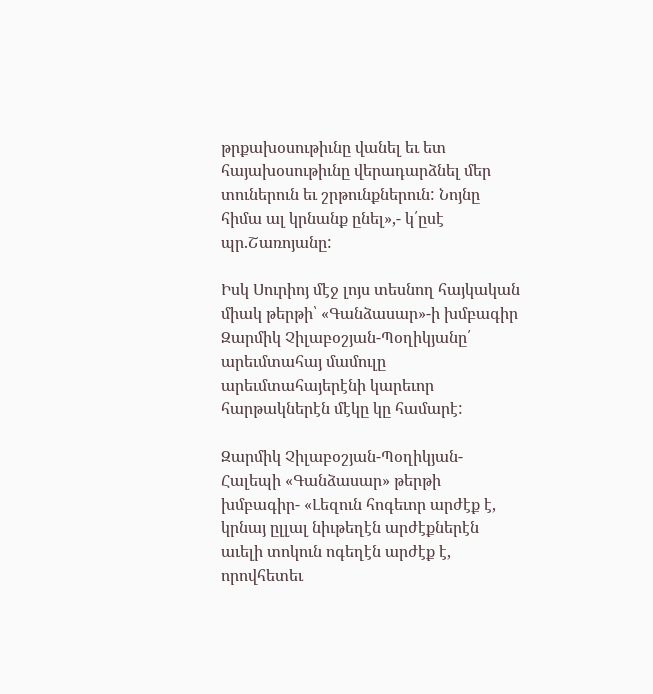թրքախօսութիւնը վանել եւ ետ հայախօսութիւնը վերադարձնել մեր տուներուն եւ շրթունքներուն: Նոյնը հիմա ալ կրնանք ընել»,- կ՛ըսէ պր.Շառոյանը:

Իսկ Սուրիոյ մէջ լոյս տեսնող հայկական միակ թերթի՝ «Գանձասար»-ի խմբագիր Զարմիկ Չիլաբօշյան-Պօղիկյանը՛ արեւմտահայ մամուլը արեւմտահայերէնի կարեւոր հարթակներէն մէկը կը համարէ:

Զարմիկ Չիլաբօշյան-Պօղիկյան- Հալեպի «Գանձասար» թերթի խմբագիր- «Լեզուն հոգեւոր արժէք է, կրնայ ըլլալ նիւթեղէն արժէքներէն աւելի տոկուն ոգեղէն արժէք է, որովհետեւ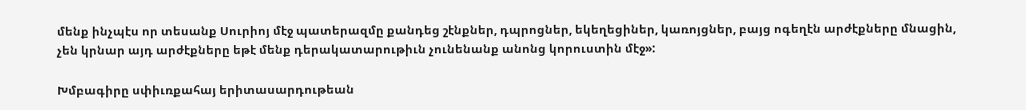մենք ինչպէս որ տեսանք Սուրիոյ մէջ պատերազմը քանդեց շէնքներ, դպրոցներ, եկեղեցիներ, կառոյցներ, բայց ոգեղէն արժէքները մնացին, չեն կրնար այդ արժէքները եթէ մենք դերակատարութիւն չունենանք անոնց կորուստին մէջ»:

Խմբագիրը սփիւռքահայ երիտասարդութեան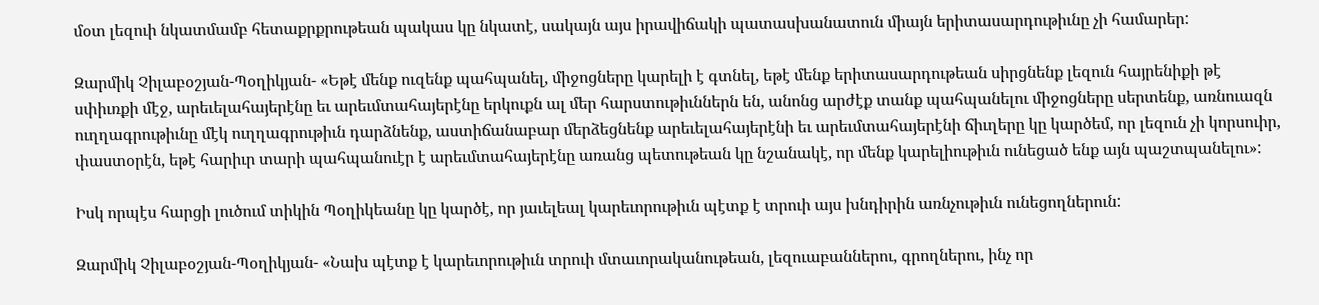մօտ լեզուի նկատմամբ հետաքրքրութեան պակաս կը նկատէ, սակայն այս իրավիճակի պատասխանատուն միայն երիտասարդութիւնը չի համարեր:

Զարմիկ Չիլաբօշյան-Պօղիկյան- «Եթէ մենք ուզենք պահպանել, միջոցները կարելի է գտնել, եթէ մենք երիտասարդութեան սիրցնենք լեզուն հայրենիքի թէ սփիւռքի մէջ, արեւելահայերէնը եւ արեւմտահայերէնը երկուքն ալ մեր հարստութիւններն են, անոնց արժէք տանք պահպանելու միջոցները սերտենք, առնուազն ուղղագրութիւնը մէկ ուղղագրութիւն դարձնենք, աստիճանաբար մերձեցնենք արեւելահայերէնի եւ արեւմտահայերէնի ճիւղերը կը կարծեմ, որ լեզուն չի կորսուիր, փաստօրէն, եթէ հարիւր տարի պահպանուէր է արեւմտահայերէնը առանց պետութեան կը նշանակէ, որ մենք կարելիութիւն ունեցած ենք այն պաշտպանելու»:

Իսկ որպէս հարցի լուծում տիկին Պօղիկեանը կը կարծէ, որ յաւելեալ կարեւորութիւն պէտք է տրուի այս խնդիրին առնչութիւն ունեցողներուն:

Զարմիկ Չիլաբօշյան-Պօղիկյան- «Նախ պէտք է կարեւորութիւն տրուի մտաւորականութեան, լեզուաբաններու, գրողներու, ինչ որ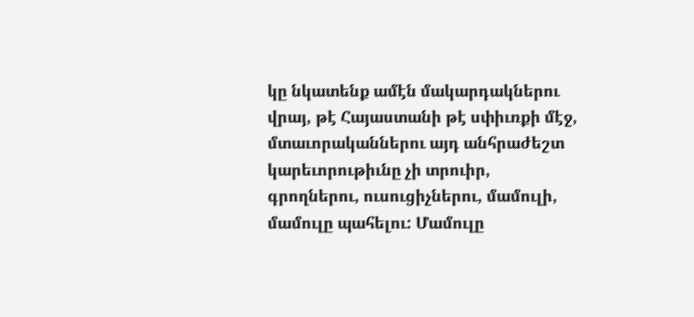կը նկատենք ամէն մակարդակներու վրայ, թէ Հայաստանի թէ սփիւռքի մէջ, մտաւորականներու այդ անհրաժեշտ կարեւորութիւնը չի տրուիր, գրողներու, ուսուցիչներու, մամուլի, մամուլը պահելու: Մամուլը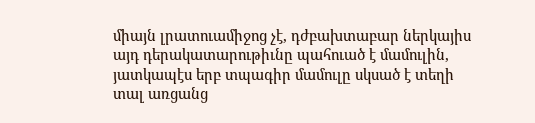միայն լրատուամիջոց չէ, դժբախտաբար ներկայիս այդ դերակատարութիւնը պահուած է մամուլին, յատկապէս երբ տպագիր մամուլը սկսած է տեղի տալ առցանց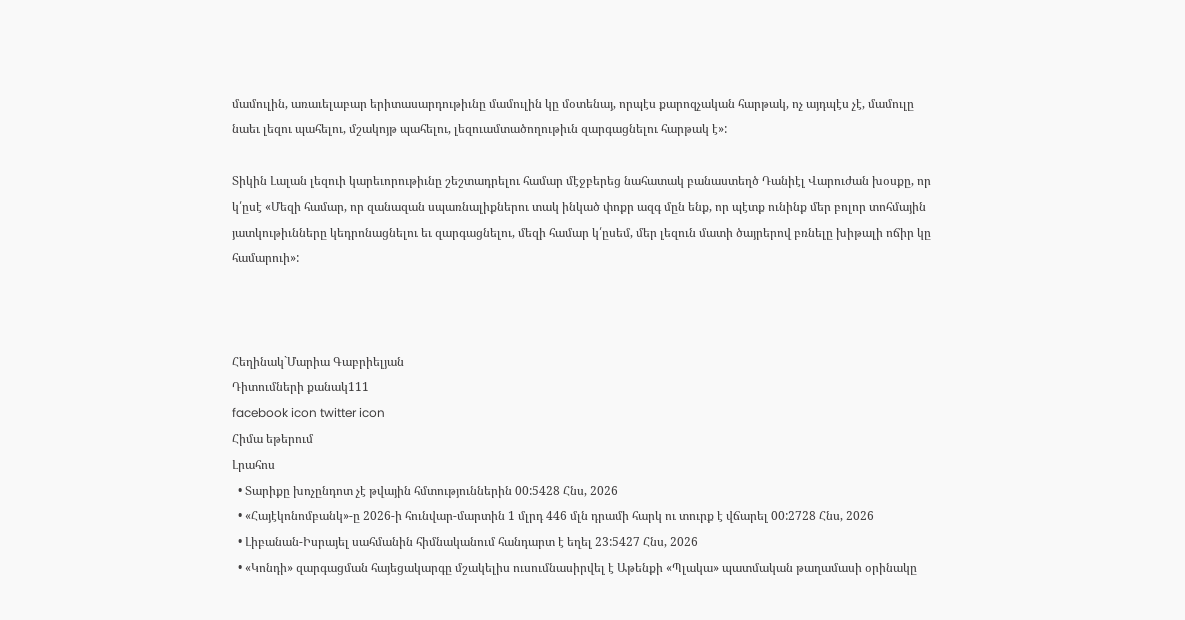մամուլին, առաւելաբար երիտասարդութիւնը մամուլին կը մօտենայ, որպէս քարոզչական հարթակ, ոչ այդպէս չէ, մամուլը նաեւ լեզու պահելու, մշակոյթ պահելու, լեզուամտածողութիւն զարգացնելու հարթակ է»:

Տիկին Լալան լեզուի կարեւորութիւնը շեշտադրելու համար մէջբերեց նահատակ բանաստեղծ Դանիէլ Վարուժան խօսքը, որ կ՛ըսէ «Մեզի համար, որ զանազան սպառնալիքներու տակ ինկած փոքր ազգ մըն ենք, որ պէտք ունինք մեր բոլոր տոհմային յատկութիւնները կեդրոնացնելու եւ զարգացնելու, մեզի համար կ՛ըսեմ, մեր լեզուն մատի ծայրերով բռնելը խիթալի ոճիր կը համարուի»:



Հեղինակ`Մարիա Գաբրիելյան
Դիտումների քանակ111
facebook icon twitter icon
Հիմա եթերում
Լրահոս
  • Տարիքը խոչընդոտ չէ թվային հմտություններին 00:5428 Հնս, 2026
  • «Հայէկոնոմբանկ»-ը 2026-ի հունվար-մարտին 1 մլրդ 446 մլն դրամի հարկ ու տուրք է վճարել 00:2728 Հնս, 2026
  • Լիբանան-Իսրայել սահմանին հիմնականում հանդարտ է եղել 23:5427 Հնս, 2026
  • «Կոնդի» զարգացման հայեցակարգը մշակելիս ուսումնասիրվել է Աթենքի «Պլակա» պատմական թաղամասի օրինակը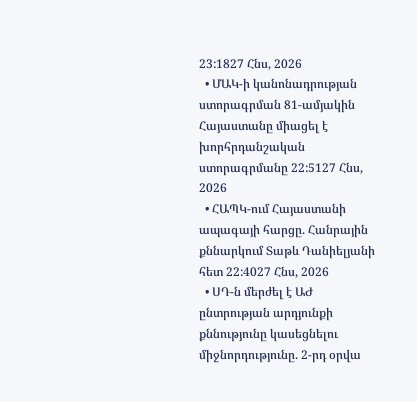23:1827 Հնս, 2026
  • ՄԱԿ-ի կանոնադրության ստորագրման 81-ամյակին Հայաստանը միացել է խորհրդանշական ստորագրմանը 22:5127 Հնս, 2026
  • ՀԱՊԿ-ում Հայաստանի ապագայի հարցը. Հանրային քննարկում Տաթև Դանիելյանի հետ 22:4027 Հնս, 2026
  • ՍԴ-ն մերժել է ԱԺ ընտրության արդյունքի քննությունը կասեցնելու միջնորդությունը. 2-րդ օրվա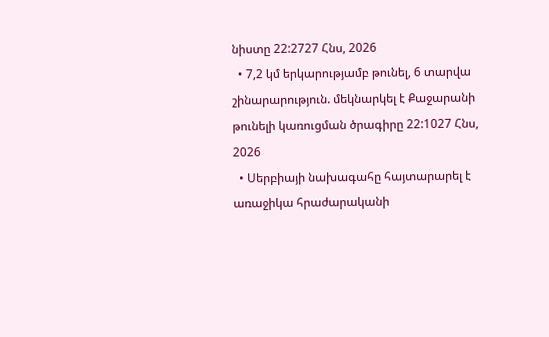նիստը 22:2727 Հնս, 2026
  • 7,2 կմ երկարությամբ թունել, 6 տարվա շինարարություն. մեկնարկել է Քաջարանի թունելի կառուցման ծրագիրը 22:1027 Հնս, 2026
  • Սերբիայի նախագահը հայտարարել է առաջիկա հրաժարականի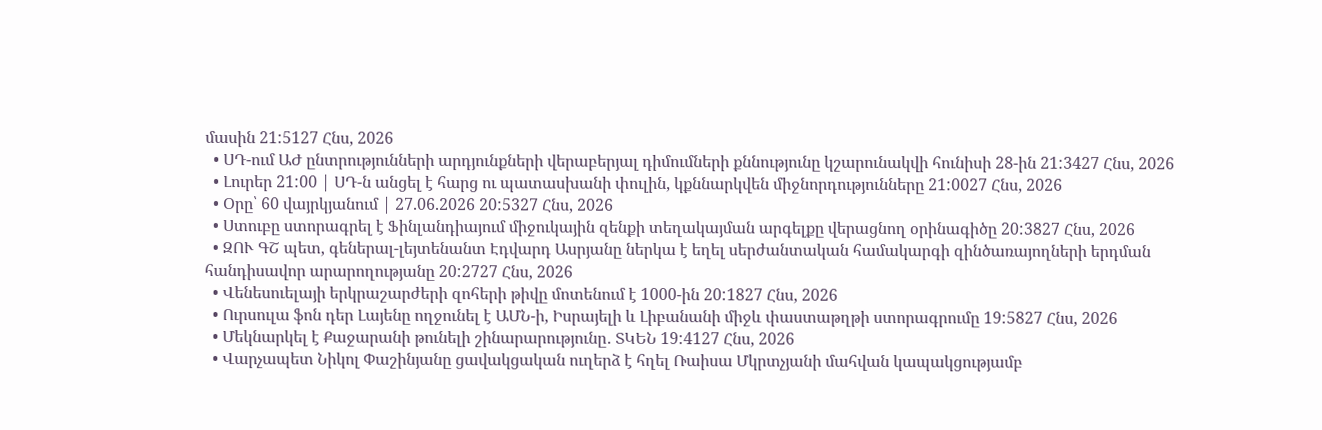մասին 21:5127 Հնս, 2026
  • ՍԴ-ում ԱԺ ընտրությունների արդյունքների վերաբերյալ դիմումների քննությունը կշարունակվի հունիսի 28-ին 21:3427 Հնս, 2026
  • Լուրեր 21:00 | ՍԴ-ն անցել է հարց ու պատասխանի փուլին, կքննարկվեն միջնորդությունները 21:0027 Հնս, 2026
  • Օրը՝ 60 վայրկյանում | 27.06.2026 20:5327 Հնս, 2026
  • Ստուբը ստորագրել է Ֆինլանդիայում միջուկային զենքի տեղակայման արգելքը վերացնող օրինագիծը 20:3827 Հնս, 2026
  • ԶՈՒ ԳՇ պետ, գեներալ-լեյտենանտ Էդվարդ Ասրյանը ներկա է եղել սերժանտական համակարգի զինծառայողների երդման հանդիսավոր արարողությանը 20:2727 Հնս, 2026
  • Վենեսուելայի երկրաշարժերի զոհերի թիվը մոտենում է 1000-ին 20:1827 Հնս, 2026
  • Ուրսուլա ֆոն դեր Լայենը ողջունել է ԱՄՆ-ի, Իսրայելի և Լիբանանի միջև փաստաթղթի ստորագրումը 19:5827 Հնս, 2026
  • Մեկնարկել է Քաջարանի թունելի շինարարությունը․ ՏԿԵՆ 19:4127 Հնս, 2026
  • Վարչապետ Նիկոլ Փաշինյանը ցավակցական ուղերձ է հղել Ռաիսա Մկրտչյանի մահվան կապակցությամբ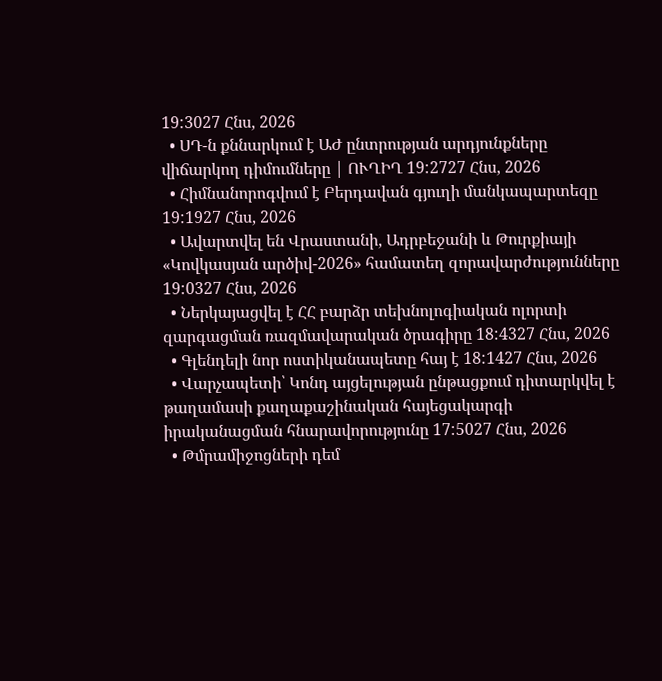19:3027 Հնս, 2026
  • ՍԴ-ն քննարկում է ԱԺ ընտրության արդյունքները վիճարկող դիմումները | ՈՒՂԻՂ 19:2727 Հնս, 2026
  • Հիմնանորոգվում է Բերդավան գյուղի մանկապարտեզը 19:1927 Հնս, 2026
  • Ավարտվել են Վրաստանի, Ադրբեջանի և Թուրքիայի «Կովկասյան արծիվ-2026» համատեղ զորավարժությունները 19:0327 Հնս, 2026
  • Ներկայացվել է ՀՀ բարձր տեխնոլոգիական ոլորտի զարգացման ռազմավարական ծրագիրը 18:4327 Հնս, 2026
  • Գլենդելի նոր ոստիկանապետը հայ է 18:1427 Հնս, 2026
  • Վարչապետի՝ Կոնդ այցելության ընթացքում դիտարկվել է թաղամասի քաղաքաշինական հայեցակարգի իրականացման հնարավորությունը 17:5027 Հնս, 2026
  • Թմրամիջոցների դեմ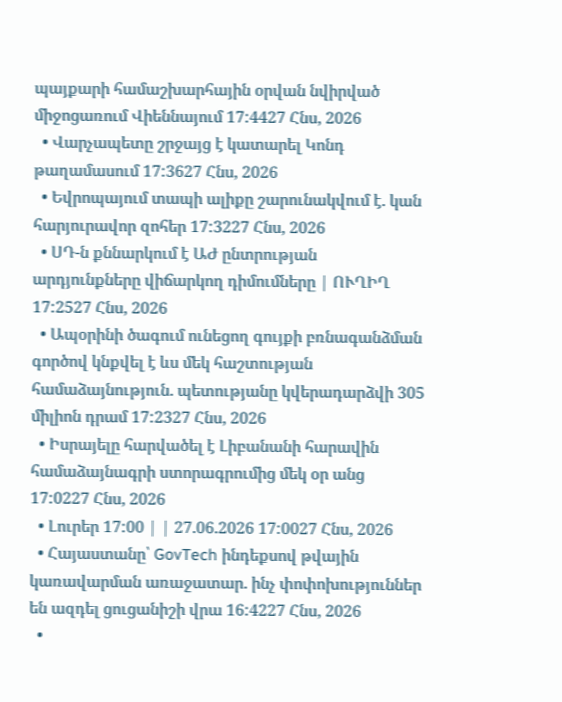պայքարի համաշխարհային օրվան նվիրված միջոցառում Վիեննայում 17:4427 Հնս, 2026
  • Վարչապետը շրջայց է կատարել Կոնդ թաղամասում 17:3627 Հնս, 2026
  • Եվրոպայում տապի ալիքը շարունակվում է. կան հարյուրավոր զոհեր 17:3227 Հնս, 2026
  • ՍԴ-ն քննարկում է ԱԺ ընտրության արդյունքները վիճարկող դիմումները | ՈՒՂԻՂ 17:2527 Հնս, 2026
  • Ապօրինի ծագում ունեցող գույքի բռնագանձման գործով կնքվել է ևս մեկ հաշտության համաձայնություն. պետությանը կվերադարձվի 305 միլիոն դրամ 17:2327 Հնս, 2026
  • Իսրայելը հարվածել է Լիբանանի հարավին համաձայնագրի ստորագրումից մեկ օր անց 17:0227 Հնս, 2026
  • Լուրեր 17:00 | | 27.06.2026 17:0027 Հնս, 2026
  • Հայաստանը՝ GovTech ինդեքսով թվային կառավարման առաջատար. ինչ փոփոխություններ են ազդել ցուցանիշի վրա 16:4227 Հնս, 2026
  •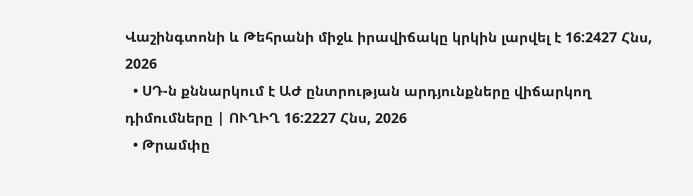Վաշինգտոնի և Թեհրանի միջև իրավիճակը կրկին լարվել է 16:2427 Հնս, 2026
  • ՍԴ-ն քննարկում է ԱԺ ընտրության արդյունքները վիճարկող դիմումները | ՈՒՂԻՂ 16:2227 Հնս, 2026
  • Թրամփը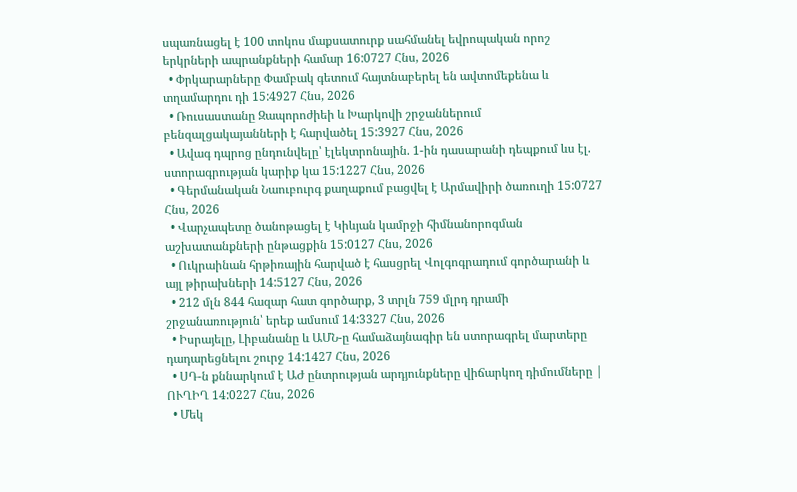սպառնացել է 100 տոկոս մաքսատուրք սահմանել եվրոպական որոշ երկրների ապրանքների համար 16:0727 Հնս, 2026
  • Փրկարարները Փամբակ գետում հայտնաբերել են ավտոմեքենա և տղամարդու դի 15:4927 Հնս, 2026
  • Ռուսաստանը Զապորոժիեի և Խարկովի շրջաններում բենզալցակայանների է հարվածել 15:3927 Հնս, 2026
  • Ավագ դպրոց ընդունվելը՝ էլեկտրոնային. 1-ին դասարանի դեպքում ևս էլ. ստորագրության կարիք կա 15:1227 Հնս, 2026
  • Գերմանական Նաուբուրգ քաղաքում բացվել է Արմավիրի ծառուղի 15:0727 Հնս, 2026
  • Վարչապետը ծանոթացել է Կիևյան կամրջի հիմնանորոգման աշխատանքների ընթացքին 15:0127 Հնս, 2026
  • Ուկրաինան հրթիռային հարված է հասցրել Վոլգոգրադում գործարանի և այլ թիրախների 14:5127 Հնս, 2026
  • 212 մլն 844 հազար հատ գործարք, 3 տրլն 759 մլրդ դրամի շրջանառություն՝ երեք ամսում 14:3327 Հնս, 2026
  • Իսրայելը, Լիբանանը և ԱՄՆ-ը համաձայնագիր են ստորագրել մարտերը դադարեցնելու շուրջ 14:1427 Հնս, 2026
  • ՍԴ-ն քննարկում է ԱԺ ընտրության արդյունքները վիճարկող դիմումները | ՈՒՂԻՂ 14:0227 Հնս, 2026
  • Մեկ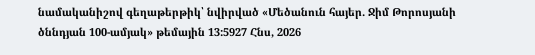նամականիշով գեղաթերթիկ՝ նվիրված «Մեծանուն հայեր. Ջիմ Թորոսյանի ծննդյան 100-ամյակ» թեմային 13:5927 Հնս, 2026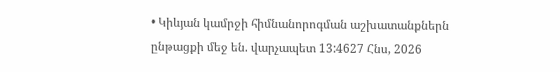• Կիևյան կամրջի հիմնանորոգման աշխատանքներն ընթացքի մեջ են. վարչապետ 13:4627 Հնս, 2026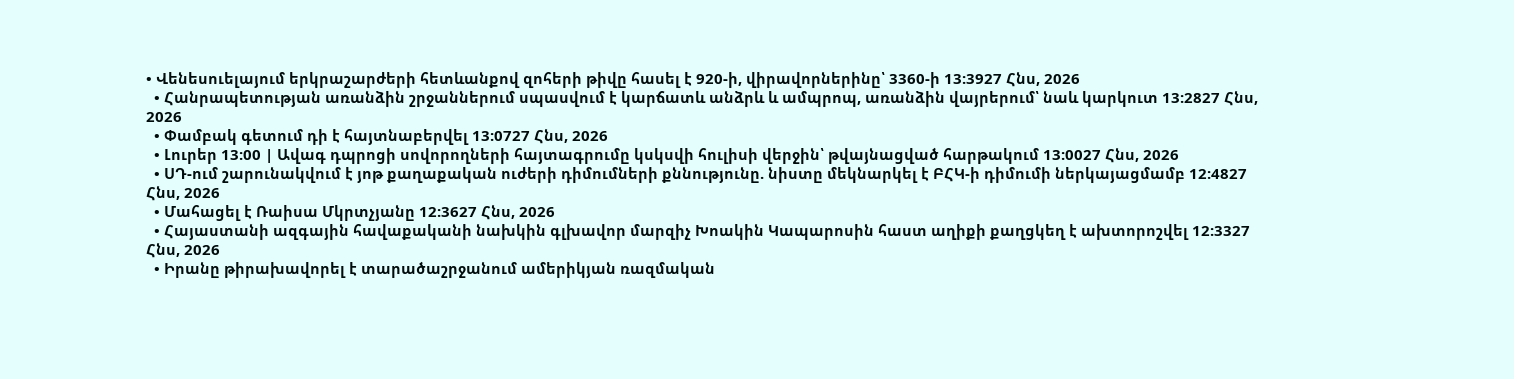• Վենեսուելայում երկրաշարժերի հետևանքով զոհերի թիվը հասել է 920-ի, վիրավորներինը՝ 3360-ի 13:3927 Հնս, 2026
  • Հանրապետության առանձին շրջաններում սպասվում է կարճատև անձրև և ամպրոպ, առանձին վայրերում՝ նաև կարկուտ 13:2827 Հնս, 2026
  • Փամբակ գետում դի է հայտնաբերվել 13:0727 Հնս, 2026
  • Լուրեր 13:00 | Ավագ դպրոցի սովորողների հայտագրումը կսկսվի հուլիսի վերջին՝ թվայնացված հարթակում 13:0027 Հնս, 2026
  • ՍԴ-ում շարունակվում է յոթ քաղաքական ուժերի դիմումների քննությունը. նիստը մեկնարկել է ԲՀԿ-ի դիմումի ներկայացմամբ 12:4827 Հնս, 2026
  • Մահացել է Ռաիսա Մկրտչյանը 12:3627 Հնս, 2026
  • Հայաստանի ազգային հավաքականի նախկին գլխավոր մարզիչ Խոակին Կապարոսին հաստ աղիքի քաղցկեղ է ախտորոշվել 12:3327 Հնս, 2026
  • Իրանը թիրախավորել է տարածաշրջանում ամերիկյան ռազմական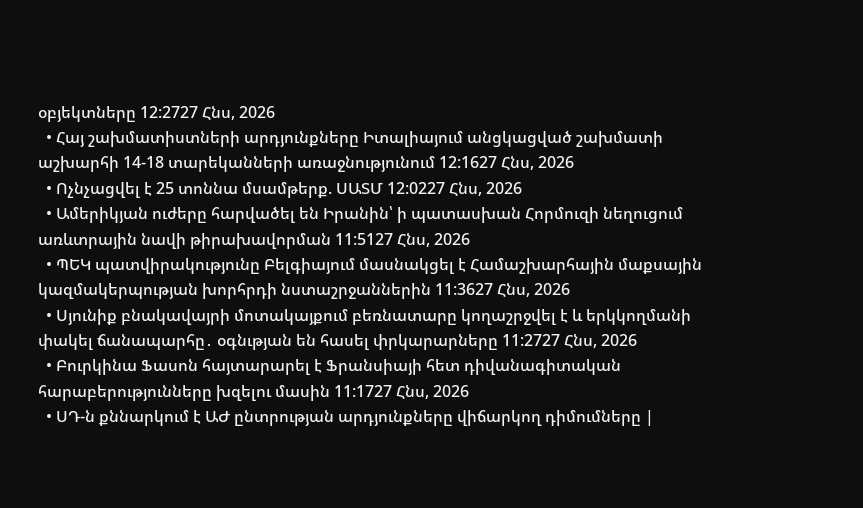օբյեկտները 12:2727 Հնս, 2026
  • Հայ շախմատիստների արդյունքները Իտալիայում անցկացված շախմատի աշխարհի 14-18 տարեկանների առաջնությունում 12:1627 Հնս, 2026
  • Ոչնչացվել է 25 տոննա մսամթերք. ՍԱՏՄ 12:0227 Հնս, 2026
  • Ամերիկյան ուժերը հարվածել են Իրանին՝ ի պատասխան Հորմուզի նեղուցում առևտրային նավի թիրախավորման 11:5127 Հնս, 2026
  • ՊԵԿ պատվիրակությունը Բելգիայում մասնակցել է Համաշխարհային մաքսային կազմակերպության խորհրդի նստաշրջաններին 11:3627 Հնս, 2026
  • Սյունիք բնակավայրի մոտակայքում բեռնատարը կողաշրջվել է և երկկողմանի փակել ճանապարհը․ օգնւթյան են հասել փրկարարները 11:2727 Հնս, 2026
  • Բուրկինա Ֆասոն հայտարարել է Ֆրանսիայի հետ դիվանագիտական հարաբերությունները խզելու մասին 11:1727 Հնս, 2026
  • ՍԴ-ն քննարկում է ԱԺ ընտրության արդյունքները վիճարկող դիմումները |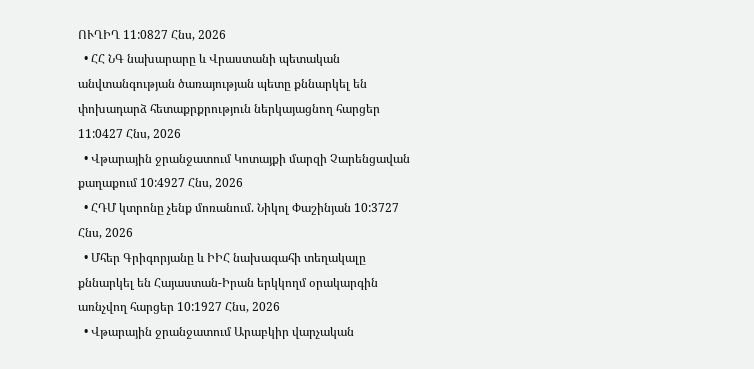ՈՒՂԻՂ 11:0827 Հնս, 2026
  • ՀՀ ՆԳ նախարարը և Վրաստանի պետական անվտանգության ծառայության պետը քննարկել են փոխադարձ հետաքրքրություն ներկայացնող հարցեր 11:0427 Հնս, 2026
  • Վթարային ջրանջատում Կոտայքի մարզի Չարենցավան քաղաքում 10:4927 Հնս, 2026
  • ՀԴՄ կտրոնը չենք մոռանում. Նիկոլ Փաշինյան 10:3727 Հնս, 2026
  • Մհեր Գրիգորյանը և ԻԻՀ նախագահի տեղակալը քննարկել են Հայաստան-Իրան երկկողմ օրակարգին առնչվող հարցեր 10:1927 Հնս, 2026
  • Վթարային ջրանջատում Արաբկիր վարչական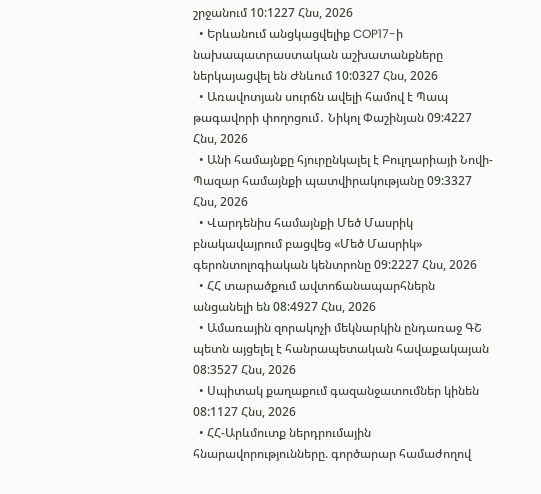շրջանում 10:1227 Հնս, 2026
  • Երևանում անցկացվելիք COP17-ի նախապատրաստական աշխատանքները ներկայացվել են Ժնևում 10:0327 Հնս, 2026
  • Առավոտյան սուրճն ավելի համով է Պապ թագավորի փողոցում․ Նիկոլ Փաշինյան 09:4227 Հնս, 2026
  • Անի համայնքը հյուրընկալել է Բուլղարիայի Նովի-Պազար համայնքի պատվիրակությանը 09:3327 Հնս, 2026
  • Վարդենիս համայնքի Մեծ Մասրիկ բնակավայրում բացվեց «Մեծ Մասրիկ» գերոնտոլոգիական կենտրոնը 09:2227 Հնս, 2026
  • ՀՀ տարածքում ավտոճանապարհներն անցանելի են 08:4927 Հնս, 2026
  • Ամառային զորակոչի մեկնարկին ընդառաջ ԳՇ պետն այցելել է հանրապետական հավաքակայան 08:3527 Հնս, 2026
  • Սպիտակ քաղաքում գազանջատումներ կինեն 08:1127 Հնս, 2026
  • ՀՀ-Արևմուտք ներդրումային հնարավորությունները. գործարար համաժողով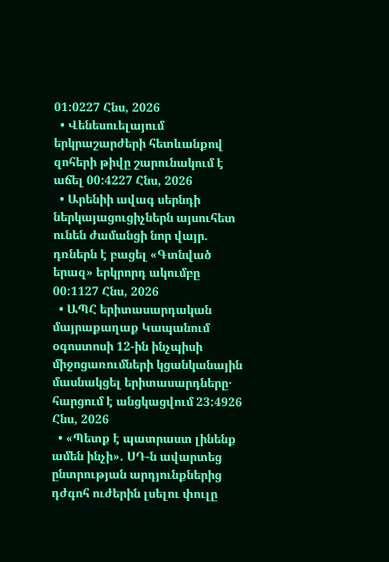01:0227 Հնս, 2026
  • Վենեսուելայում երկրաշարժերի հետևանքով զոհերի թիվը շարունակում է աճել 00:4227 Հնս, 2026
  • Արենիի ավագ սերնդի ներկայացուցիչներն այսուհետ ունեն ժամանցի նոր վայր. դռներն է բացել «Գտնված երազ» երկրորդ ակումբը 00:1127 Հնս, 2026
  • ԱՊՀ երիտասարդական մայրաքաղաք Կապանում օգոստոսի 12-ին ինչպիսի միջոցառումների կցանկանային մասնակցել երիտասարդները․ հարցում է անցկացվում 23:4926 Հնս, 2026
  • «Պետք է պատրաստ լինենք ամեն ինչի». ՍԴ-ն ավարտեց ընտրության արդյունքներից դժգոհ ուժերին լսելու փուլը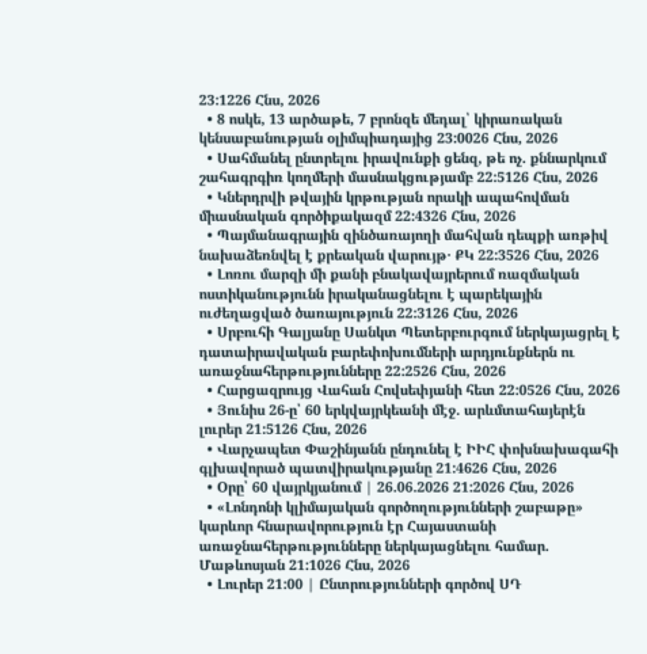23:1226 Հնս, 2026
  • 8 ոսկե, 13 արծաթե, 7 բրոնզե մեդալ՝ կիրառական կենսաբանության օլիմպիադայից 23:0026 Հնս, 2026
  • Սահմանել ընտրելու իրավունքի ցենզ, թե ոչ. քննարկում շահագրգիռ կողմերի մասնակցությամբ 22:5126 Հնս, 2026
  • Կներդրվի թվային կրթության որակի ապահովման միասնական գործիքակազմ 22:4326 Հնս, 2026
  • Պայմանագրային զինծառայողի մահվան դեպքի առթիվ նախաձեռնվել է քրեական վարույթ․ ՔԿ 22:3526 Հնս, 2026
  • Լոռու մարզի մի քանի բնակավայրերում ռազմական ոստիկանությունն իրականացնելու է պարեկային ուժեղացված ծառայություն 22:3126 Հնս, 2026
  • Սրբուհի Գալյանը Սանկտ Պետերբուրգում ներկայացրել է դատաիրավական բարեփոխումների արդյունքներն ու առաջնահերթությունները 22:2526 Հնս, 2026
  • Հարցազրույց Վահան Հովսեփյանի հետ 22:0526 Հնս, 2026
  • Յունիս 26-ը՝ 60 երկվայրկեանի մէջ. արևմտահայերէն լուրեր 21:5126 Հնս, 2026
  • Վարչապետ Փաշինյանն ընդունել է ԻԻՀ փոխնախագահի գլխավորած պատվիրակությանը 21:4626 Հնս, 2026
  • Օրը՝ 60 վայրկյանում | 26.06.2026 21:2026 Հնս, 2026
  • «Լոնդոնի կլիմայական գործողությունների շաբաթը» կարևոր հնարավորություն էր Հայաստանի առաջնահերթությունները ներկայացնելու համար. Մաթևոսյան 21:1026 Հնս, 2026
  • Լուրեր 21:00 | Ընտրությունների գործով ՍԴ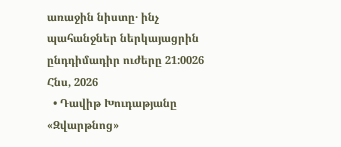առաջին նիստը․ ինչ պահանջներ ներկայացրին ընդդիմադիր ուժերը 21:0026 Հնս, 2026
  • Դավիթ Խուդաթյանը «Զվարթնոց»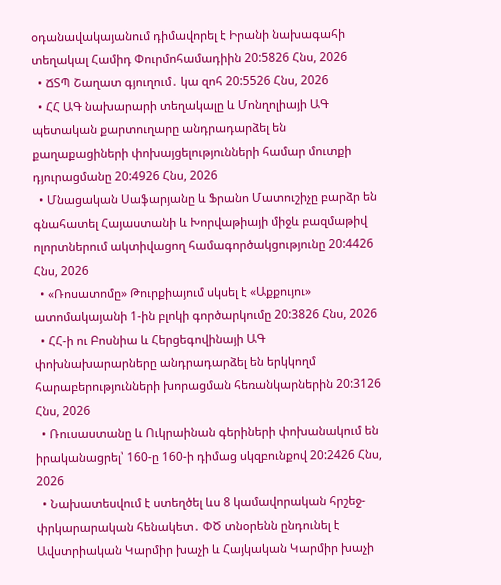օդանավակայանում դիմավորել է Իրանի նախագահի տեղակալ Համիդ Փուրմոհամադիին 20:5826 Հնս, 2026
  • ՃՏՊ Շաղատ գյուղում․ կա զոհ 20:5526 Հնս, 2026
  • ՀՀ ԱԳ նախարարի տեղակալը և Մոնղոլիայի ԱԳ պետական քարտուղարը անդրադարձել են քաղաքացիների փոխայցելությունների համար մուտքի դյուրացմանը 20:4926 Հնս, 2026
  • Մնացական Սաֆարյանը և Ֆրանո Մատուշիչը բարձր են գնահատել Հայաստանի և Խորվաթիայի միջև բազմաթիվ ոլորտներում ակտիվացող համագործակցությունը 20:4426 Հնս, 2026
  • «Ռոսատոմը» Թուրքիայում սկսել է «Աքքույու» ատոմակայանի 1-ին բլոկի գործարկումը 20:3826 Հնս, 2026
  • ՀՀ-ի ու Բոսնիա և Հերցեգովինայի ԱԳ փոխնախարարները անդրադարձել են երկկողմ հարաբերությունների խորացման հեռանկարներին 20:3126 Հնս, 2026
  • Ռուսաստանը և Ուկրաինան գերիների փոխանակում են իրականացրել՝ 160-ը 160-ի դիմաց սկզբունքով 20:2426 Հնս, 2026
  • Նախատեսվում է ստեղծել ևս 8 կամավորական հրշեջ-փրկարարական հենակետ․ ՓԾ տնօրենն ընդունել է Ավստրիական Կարմիր խաչի և Հայկական Կարմիր խաչի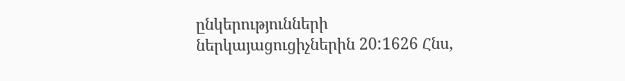ընկերությունների ներկայացուցիչներին 20:1626 Հնս,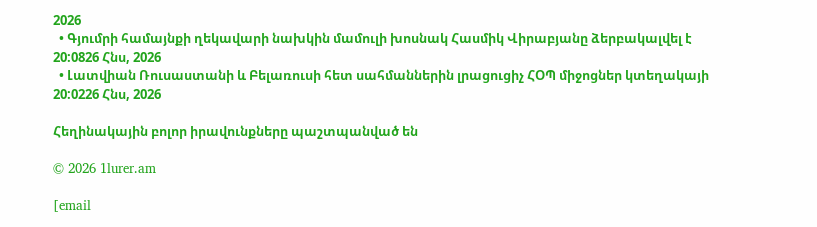2026
  • Գյումրի համայնքի ղեկավարի նախկին մամուլի խոսնակ Հասմիկ Վիրաբյանը ձերբակալվել է 20:0826 Հնս, 2026
  • Լատվիան Ռուսաստանի և Բելառուսի հետ սահմաններին լրացուցիչ ՀՕՊ միջոցներ կտեղակայի 20:0226 Հնս, 2026

Հեղինակային բոլոր իրավունքները պաշտպանված են

© 2026 1lurer.am

[email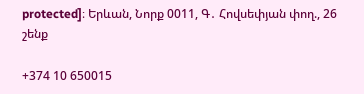protected]։ Երևան, Նորք 0011, Գ․ Հովսեփյան փող., 26 շենք

+374 10 650015